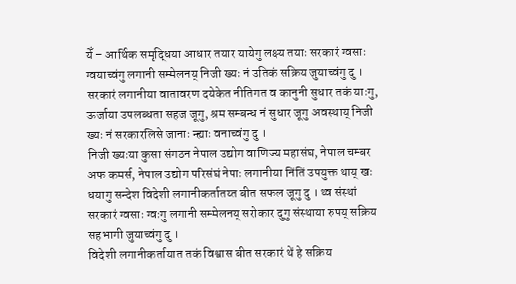येँ – आर्थिक समृद्धिया आधार तयार यायेगु लक्ष्य तयाः सरकारं ग्वसाः ग्वयाच्वंगु लगानी सम्मेलनय् निजी ख्यः नं उतिकं सक्रिय जुयाच्वंगु दु । सरकारं लगानीया वातावरण दयेकेत नीतिगत व कानुनी सुधार तकं याःगु, ऊर्जाया उपलब्धता सहज जूगु, श्रम सम्बन्ध नं सुधार जूगु अवस्थाय् निजी ख्यः नं सरकारलिसे जानाः न्ह्याः वनाच्वंगु दु ।
निजी ख्यःया कुसा संगठन नेपाल उद्योग वाणिज्य महासंघ, नेपाल चम्बर अफ कमर्स, नेपाल उद्योग परिसंघं नेपाः लगानीया निंतिं उपयुक्त थाय् खः धयागु सन्देश विदेशी लगानीकर्तातय्त बीत सफल जूगु दु । थ्व संस्थां सरकारं ग्वसाः ग्वःगु लगानी सम्मेलनय् सरोकार दुगु संस्थाया रुपय् सक्रिय सहभागी जुयाच्वंगु दु ।
विदेशी लगानीकर्तायात तकं विश्वास बीत सरकारं थें हे सक्रिय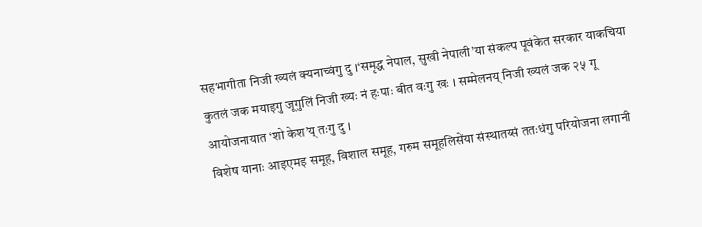सहभागीता निजी ख्यलं क्यनाच्वंगु दु ।‘समृद्ध नेपाल, सुखी नेपाली’या संकल्प पूवंकेत सरकार याकचिया कुतलं जक मयाइगु जूगुलिं निजी ख्यः नं हःपाः बीत वःगु खः । सम्मेलनय् निजी ख्यलं जक २५ गू आयोजनायात ‘शो केश’य् तःगु दु ।
विशेष यानाः आइएमइ समूह, विशाल समूह, गरुम समूहलिसेंया संस्थातय्सं ततःधंगु परियोजना लगानी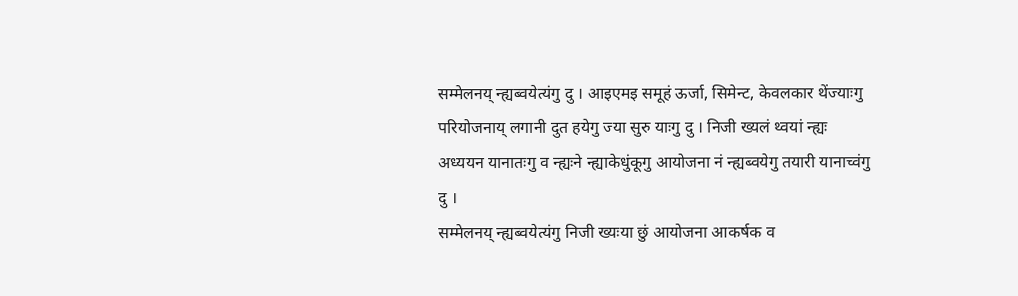सम्मेलनय् न्ह्यब्वयेत्यंगु दु । आइएमइ समूहं ऊर्जा, सिमेन्ट, केवलकार थेंज्याःगु परियोजनाय् लगानी दुत हयेगु ज्या सुरु याःगु दु । निजी ख्यलं थ्वयां न्ह्यः अध्ययन यानातःगु व न्ह्यःने न्ह्याकेधुंकूगु आयोजना नं न्ह्यब्वयेगु तयारी यानाच्वंगु दु ।
सम्मेलनय् न्ह्यब्वयेत्यंगु निजी ख्यःया छुं आयोजना आकर्षक व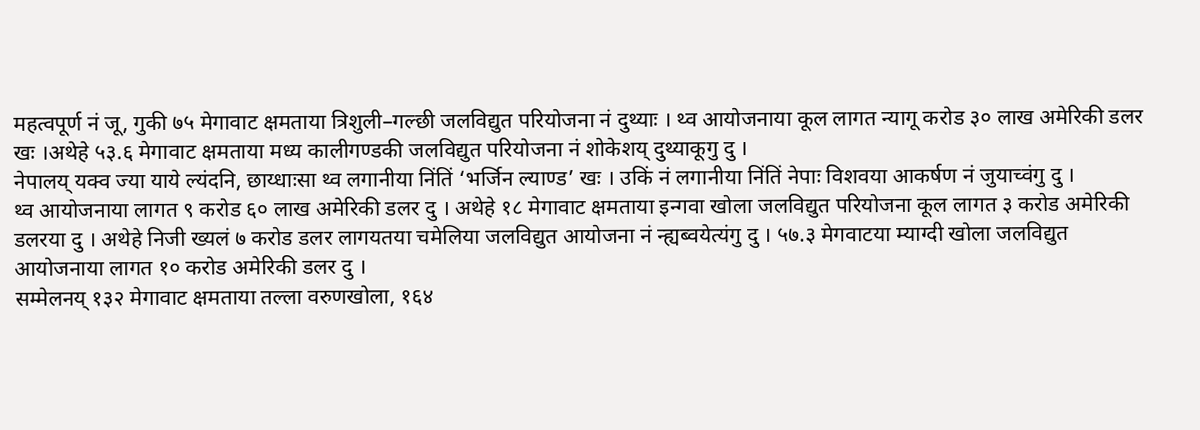महत्वपूर्ण नं जू, गुकी ७५ मेगावाट क्षमताया त्रिशुली–गल्छी जलविद्युत परियोजना नं दुथ्याः । थ्व आयोजनाया कूल लागत न्यागू करोड ३० लाख अमेरिकी डलर खः ।अथेहे ५३.६ मेगावाट क्षमताया मध्य कालीगण्डकी जलविद्युत परियोजना नं शोकेशय् दुथ्याकूगु दु ।
नेपालय् यक्व ज्या याये ल्यंदनि, छाय्धाःसा थ्व लगानीया निंतिं ‘भर्जिन ल्याण्ड’ खः । उकिं नं लगानीया निंतिं नेपाः विशवया आकर्षण नं जुयाच्वंगु दु ।
थ्व आयोजनाया लागत ९ करोड ६० लाख अमेरिकी डलर दु । अथेहे १८ मेगावाट क्षमताया इन्गवा खोला जलविद्युत परियोजना कूल लागत ३ करोड अमेरिकी डलरया दु । अथेहे निजी ख्यलं ७ करोड डलर लागयतया चमेलिया जलविद्युत आयोजना नं न्ह्यब्वयेत्यंगु दु । ५७.३ मेगवाटया म्याग्दी खोला जलविद्युत आयोजनाया लागत १० करोड अमेरिकी डलर दु ।
सम्मेलनय् १३२ मेगावाट क्षमताया तल्ला वरुणखोला, १६४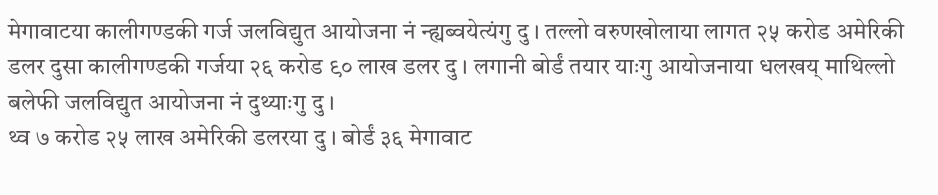मेगावाटया कालीगण्डकी गर्ज जलविद्युत आयोजना नं न्ह्यब्वयेत्यंगु दु । तल्लो वरुणखोलाया लागत २५ करोड अमेरिकी डलर दुसा कालीगण्डकी गर्जया २६ करोड ९० लाख डलर दु । लगानी बोर्डं तयार याःगु आयोजनाया धलखय् माथिल्लो बलेफी जलविद्युत आयोजना नं दुथ्याःगु दु ।
थ्व ७ करोड २५ लाख अमेरिकी डलरया दु । बोर्डं ३६ मेगावाट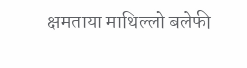क्षमताया माथिल्लो बलेफी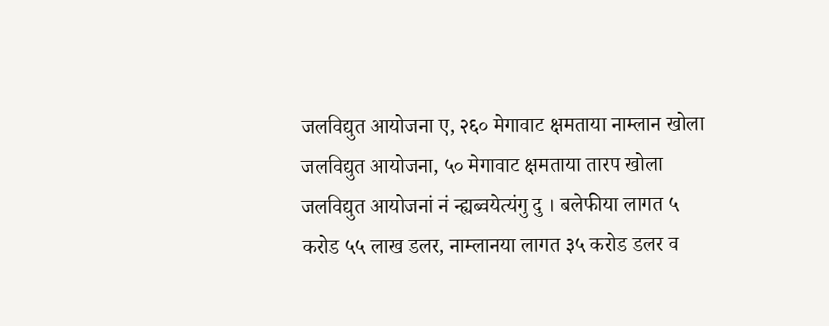जलविद्युत आयोजना ए, २६० मेगावाट क्षमताया नाम्लान खोला जलविद्युत आयोजना, ५० मेगावाट क्षमताया तारप खोला जलविद्युत आयोजनां नं न्ह्यब्वयेत्यंगु दु । बलेफीया लागत ५ करोड ५५ लाख डलर, नाम्लानया लागत ३५ करोड डलर व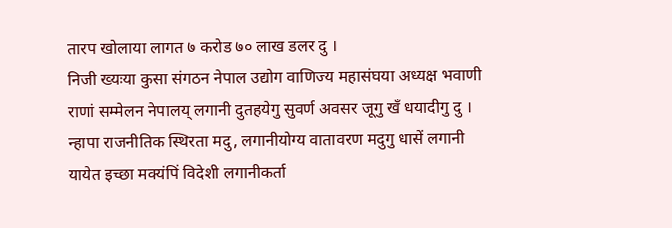तारप खोलाया लागत ७ करोड ७० लाख डलर दु ।
निजी ख्यःया कुसा संगठन नेपाल उद्योग वाणिज्य महासंघया अध्यक्ष भवाणी राणां सम्मेलन नेपालय् लगानी दुतहयेगु सुवर्ण अवसर जूगु खँ धयादीगु दु । न्हापा राजनीतिक स्थिरता मदु, लगानीयोग्य वातावरण मदुगु धासें लगानी यायेत इच्छा मक्यंपिं विदेशी लगानीकर्ता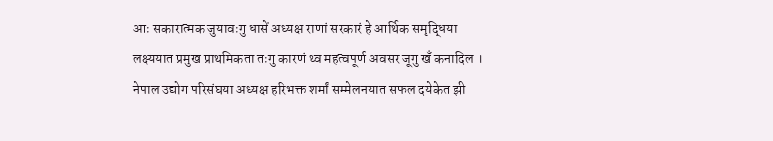आः सकारात्मक जुयावःगु धासें अध्यक्ष राणां सरकारं हे आर्थिक समृद्धिया लक्ष्ययात प्रमुख प्राथमिकता तःगु कारणं थ्व महत्वपूर्ण अवसर जूगु खँ कनादिल ।
नेपाल उद्योग परिसंघया अध्यक्ष हरिभक्त शर्मां सम्मेलनयात सफल दयेकेत झी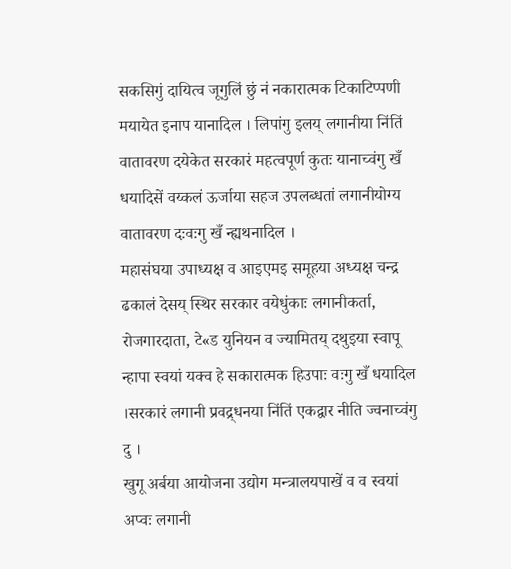सकसिगुं दायित्व जूगुलिं छुं नं नकारात्मक टिकाटिप्पणी मयायेत इनाप यानादिल । लिपांगु इलय् लगानीया निंतिं वातावरण दयेकेत सरकारं महत्वपूर्ण कुतः यानाच्वंगु खँ धयादिसें वय्कलं ऊर्जाया सहज उपलब्धतां लगानीयोग्य वातावरण दःवःगु खँ न्ह्यथनादिल ।
महासंघया उपाध्यक्ष व आइएमइ समूहया अध्यक्ष चन्द्र ढकालं देसय् स्थिर सरकार वयेधुंकाः लगानीकर्ता, रोजगारदाता, टे«ड युनियन व ज्यामितय् दथुइया स्वापू न्हापा स्वयां यक्व हे सकारात्मक हिउपाः वःगु खँ धयादिल ।सरकारं लगानी प्रवद्र्धनया निंतिं एकद्वार नीति ज्वनाच्वंगु दु ।
खुगू अर्बया आयोजना उद्योग मन्त्रालयपाखें व व स्वयां अप्वः लगानी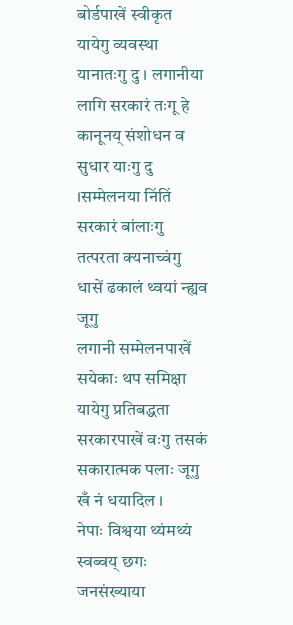बोर्डपाखें स्वीकृत यायेगु व्यवस्था यानातःगु दु । लगानीया लागि सरकारं तःगू हे कानूनय् संशोधन व सुधार याःगु दु ।सम्मेलनया निंतिं सरकारं बांलाःगु तत्परता क्यनाच्वंगु धासें ढकालं थ्वयां न्ह्यव जूगु
लगानी सम्मेलनपाखें सयेकाः थप समिक्षा यायेगु प्रतिबद्धता सरकारपाखें वःगु तसकं सकारात्मक पलाः जूगु खँ नं धयादिल ।
नेपाः विश्वया थ्यंमथ्यं स्वब्वय् छगः जनसंख्याया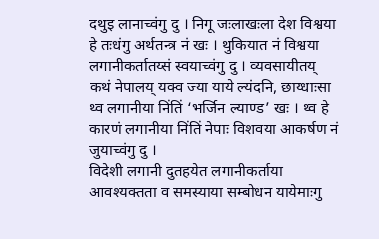दथुइ लानाच्वंगु दु । निगू जःलाखःला देश विश्वया हे तःधंगु अर्थतन्त्र नं खः । थुकियात नं विश्वया लगानीकर्तातय्सं स्वयाच्वंगु दु । व्यवसायीतय् कथं नेपालय् यक्व ज्या याये ल्यंदनि, छाय्धाःसा थ्व लगानीया निंतिं ‘भर्जिन ल्याण्ड’ खः । थ्व हे कारणं लगानीया निंतिं नेपाः विशवया आकर्षण नं जुयाच्वंगु दु ।
विदेशी लगानी दुतहयेत लगानीकर्ताया आवश्यक्तता व समस्याया सम्बोधन यायेमाःगु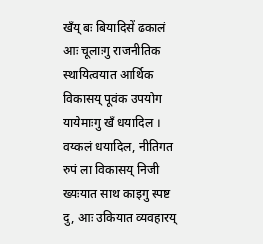खँय् बः बियादिसें ढकालं आः चूलाःगु राजनीतिक स्थायित्वयात आर्थिक विकासय् पूवंक उपयोग यायेमाःगु खँ धयादिल । वय्कलं धयादिल, नीतिगत रुपं ला विकासय् निजी ख्यःयात साथ काइगु स्पष्ट दु, आः उकियात व्यवहारय्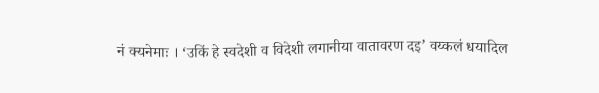नं क्यनेमाः । ‘उकिं हे स्वदेशी व विदेशी लगानीया वातावरण दइ’ वय्कलं धयादिल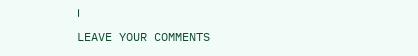।
LEAVE YOUR COMMENTS